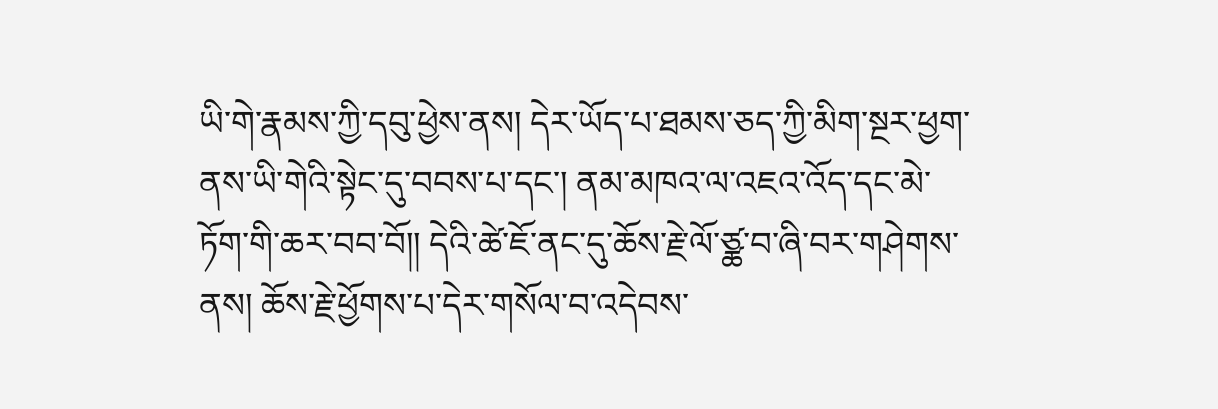ཡི་གེ་རྣམས་ཀྱི་དབུ་ཕྱེས་ནས། དེར་ཡོད་པ་ཐམས་ཅད་ཀྱི་མིག་སྔར་ཕྱག་ནས་ཡི་གེའི་སྟེང་དུ་བབས་པ་དང་། ནམ་མཁའ་ལ་འཇའ་འོད་དང་མེ་ཏོག་གི་ཆར་བབ་བོ།། དེའི་ཚེ་ཇོ་ནང་དུ་ཆོས་རྗེ་ལོ་ཙྪ་བ་ཞི་བར་གཤེགས་ནས། ཆོས་རྗེ་ཕྱོགས་པ་དེར་གསོལ་བ་འདེབས་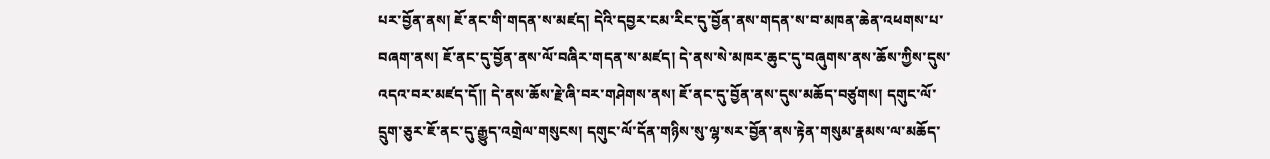པར་བྱོན་ནས། ཇོ་ནང་གི་གདན་ས་མཛད། དེའི་དབྱར་ངམ་རིང་དུ་བྱོན་ནས་གདན་ས་བ་མཁན་ཆེན་འཕགས་པ་བཞག་ནས། ཇོ་ནང་དུ་བྱོན་ནས་ལོ་བཞིར་གདན་ས་མཛད། དེ་ནས་སེ་མཁར་ཆུང་དུ་བཞུགས་ནས་ཆོས་ཀྱིས་དུས་འདའ་བར་མཛད་དོ།། དེ་ནས་ཆོས་རྗེ་ཞི་བར་གཤེགས་ནས། ཇོ་ནང་དུ་བྱོན་ནས་དུས་མཆོད་བཙུགས། དགུང་ལོ་དྲུག་ཅུར་ཇོ་ནང་དུ་རྒྱུད་འགྲེལ་གསུངས། དགུང་ལོ་དོན་གཉིས་སུ་ལྷ་སར་བྱོན་ནས་རྟེན་གསུམ་རྣམས་ལ་མཆོད་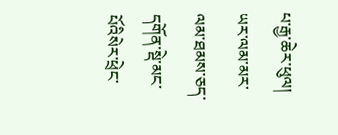པ་རྒྱ་ཆེར་ཕུལ། ཡར་ལམ་མར་ལམ་ཐམས་ཅད་དགོན་སྡེ་མང་པོའིསེར་ཕྲེང་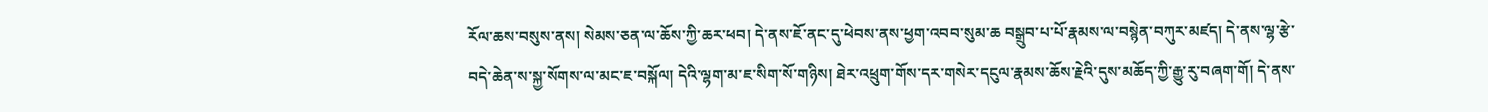རོལ་ཆས་བསུས་ནས། སེམས་ཅན་ལ་ཆོས་ཀྱི་ཆར་ཕབ། དེ་ནས་ཇོ་ནང་དུ་ཕེབས་ནས་ཕྱག་འབབ་སུམ་ཆ བསྒྲུབ་པ་པོ་རྣམས་ལ་བསྙེན་བཀུར་མཛད། དེ་ནས་ལྷ་རྩེ་བདེ་ཆེན་ས་སྐྱ་སོགས་ལ་མང་ཇ་བསྐོལ། དེའི་ལྷག་མ་ཇ་སིག་སོ་གཉིས། ཐེར་འཕྲུག་གོས་དར་གསེར་དངུལ་རྣམས་ཆོས་རྗེའི་དུས་མཆོད་ཀྱི་རྒྱུ་རུ་བཞག་གོ། དེ་ནས་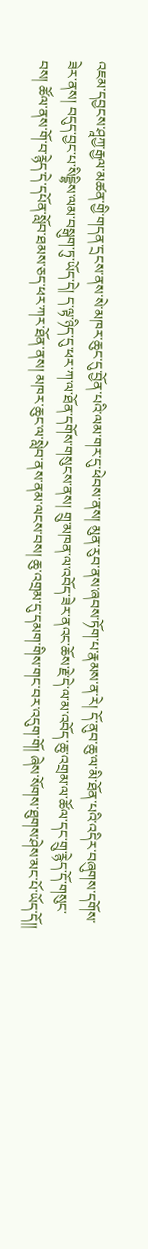འཇམ་དབྱངས་ཤཱཀྱ་རྒྱལ་མཚན་གྱི་གདན་དྲངས་ནས་སེ་མཁར་ཆུང་དུ་བྱོན་པའི་ལམ་གར་དུ་ཕེབས་ནས། མུན་རུབ་ནས་ཞབས་ཏོག་པ་རྣམས་ན་རེ། དོ་ནུབ་ཆུ་ལ་མི་ཐོན་པའི་འདིར་བཞུགས་དགོས་ཟེར་ནས། བདུད་བྱང་པ་སིདྡྷིས་ལམ་བསྒུག་ཏུ་ཡོད་དེ། ད་ལྟ་ཉིད་དུ་ཕར་ཀ་ལ་ཐོན་དགོས་གསུངས་ནས། གྲུ་མཁན་ལ་འབོད་ཟེར་ནའང་ཆོས་རྗེ་དེ་ལ་མ་འབོད་ཆུ་འགྲམ་ལ་ཚོལ་དང་གྲུ་རྙེད་དོ་གསུང་བས། ཚོལ་ནས་གོ་བ་རྙེད་དེ་དཔོན་སློབ་ཐམས་ཅད་ཕར་ཀར་ཐོན་ནས། མཁར་ཆུང་ལ་སླེབ་ནས་ནམ་ལངས་བས། ཆུ་འགྲམ་དུ་དམག་གིས་གང་བར་འདུག་གོ། ཞེས་སོགས་ཐུགས་ཤེས་མང་པོ་ཡོད་དོ།།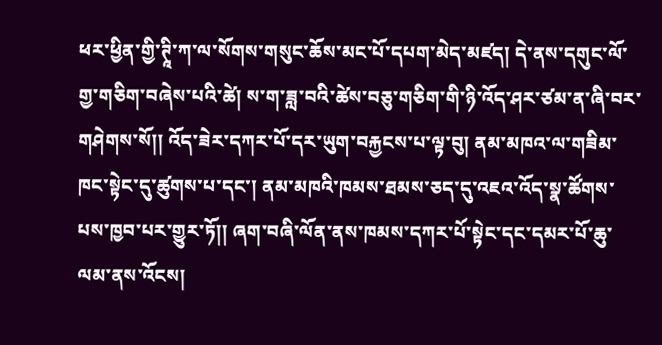ཕར་ཕྱིན་གྱི་ཊཱི་ཀ་ལ་སོགས་གསུང་ཆོས་མང་པོ་དཔག་མེད་མཛད། དེ་ནས་དགུང་ལོ་གྱ་གཅིག་བཞེས་པའི་ཚེ། ས་ག་ཟླ་བའི་ཚེས་བཅུ་གཅིག་གི་ཉི་འོད་ཤར་ཙམ་ན་ཞི་བར་གཤེགས་སོ།། འོད་ཟེར་དཀར་པོ་དར་ཡུག་བརྐྱངས་པ་ལྟ་བུ། ནམ་མཁའ་ལ་གཟིམ་ཁང་སྟེང་དུ་ཚུགས་པ་དང་། ནམ་མཁའི་ཁམས་ཐམས་ཅད་དུ་འཇའ་འོད་སྣ་ཚོགས་པས་ཁྱབ་པར་གྱུར་ཏོ།། ཞག་བཞི་ལོན་ནས་ཁམས་དཀར་པོ་སྟེང་དང་དམར་པོ་ཆུ་ལམ་ནས་འོངས།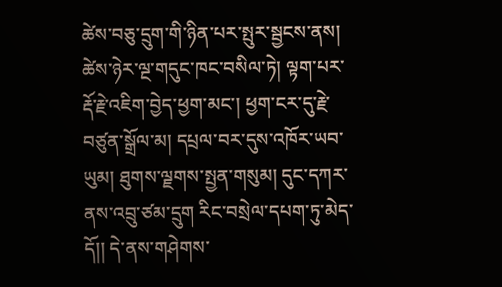ཚེས་བཅུ་དྲུག་གི་ཉིན་པར་སྤུར་སྦྱངས་ནས། ཚེས་ཉེར་ལྔ་གདུང་ཁང་བསིལ་ཏེ། ལྟག་པར་རྡོ་རྗེ་འཇིག་བྱེད་ཕྱག་མང་། ཕྱག་ངར་དུ་རྗེ་བཙུན་སྒྲོལ་མ། དཔྲལ་བར་དུས་འཁོར་ཡབ་ཡུམ། ཐུགས་ལྗགས་སྤྱན་གསུམ། དུང་དཀར་ནས་འབྲུ་ཙམ་དྲུག རིང་བསྲེལ་དཔག་ཏུ་མེད་དོ།། དེ་ནས་གཤེགས་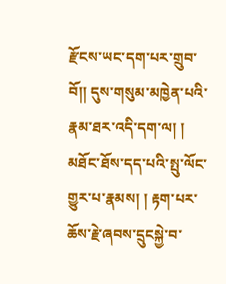རྫོངས་ཡང་དག་པར་གྲུབ་བོ།། དུས་གསུམ་མཁྱེན་པའི་རྣམ་ཐར་འདི་དག་ལ། ། མཐོང་ཐོས་དད་པའི་སྤུ་ལོང་གྱུར་པ་རྣམས། ། རྟག་པར་ཆོས་རྗེ་ཞབས་དྲུངསྐྱེ་བ་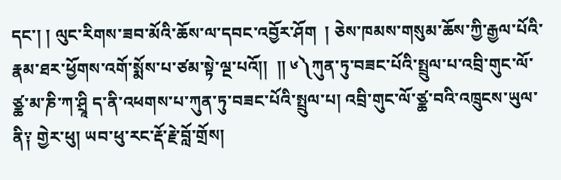དང་། ། ལུང་རིགས་ཟབ་མོའི་ཆོས་ལ་དབང་འབྱོར་ཤོག  ། ཅེས་ཁམས་གསུམ་ཆོས་ཀྱི་རྒྱལ་པོའི་རྣམ་ཐར་ཕྱོགས་འགོ་སྨོས་པ་ཙམ་སྟེ་ལྔ་པའོ།།  ༎ ༦༽ཀུན་ཏུ་བཟང་པོའི་སྤྲུལ་པ་འབྲི་གུང་ལོ་ཙྪ་མ་ཎི་ཀ་ཤྲཱི ད་ནི་འཕགས་པ་ཀུན་ཏུ་བཟང་པོའི་སྤྲུལ་པ། འབྲི་གུང་ལོ་ཙྪ་བའི་འཁྲུངས་ཡུལ་ནི༑ གྱེར་ཕུ། ཡབ་ཕུ་རང་རྡོ་རྗེ་བློ་གྲོས།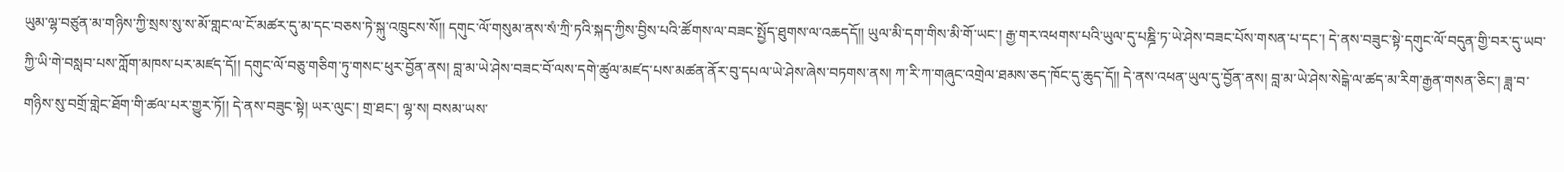ཡུམ་ལྷ་བཙུན་མ་གཉིས་ཀྱི་སྲས་སུ་ས་མོ་གླང་ལ་ངོ་མཚར་དུ་མ་དང་བཅས་ཏེ་སྐུ་འཁྲུངས་སོ།། དགུང་ལོ་གསུམ་ནས་སཾ་ཀྲི་ཏའི་སྐད་ཀྱིས་བྱིས་པའི་ཚོགས་ལ་བཟང་སྤྱོད་ཐུགས་ལ་འཆདདོ།། ཡུལ་མི་དག་གིས་མི་གོ་ཡང་། རྒྱ་གར་འཕགས་པའི་ཡུལ་དུ་པཎྜི་ཏ་ཡེ་ཤེས་བཟང་པོས་གསན་པ་དང་། དེ་ནས་བཟུང་སྟེ་དགུང་ལོ་བདུན་གྱི་བར་དུ་ཡབ་ཀྱི་ཡི་གེ་བསླབ་པས་ཀློག་མཁས་པར་མཛད་དོ།། དགུང་ལོ་བཅུ་གཅིག་ཏུ་གསང་ཕུར་བྱོན་ནས། བླ་མ་ཡེ་ཤེས་བཟང་བོ་ལས་དགེ་ཚུལ་མཛད་པས་མཚན་ནོར་བུ་དཔལ་ཡེ་ཤེས་ཞེས་བཏགས་ནས། ཀ་རི་ཀ་གཞུང་འགྲེལ་ཐམས་ཅད་ཁོང་དུ་ཆུད་དོ།། དེ་ནས་འཕན་ཡུལ་དུ་བྱོན་ནས། བླ་མ་ཡེ་ཤེས་སེངྒེ་ལ་ཚད་མ་རིག་རྒྱན་གསན་ཅིང་། ཟླ་བ་གཉིས་སུ་བགྲོ་གླེང་ཐོག་གི་ཚལ་པར་གྱུར་ཏོ།། དེ་ནས་བཟུང་སྟེ། ཡར་ལུང་། གྲ་ཐང་། ལྷ་ས། བསམ་ཡས་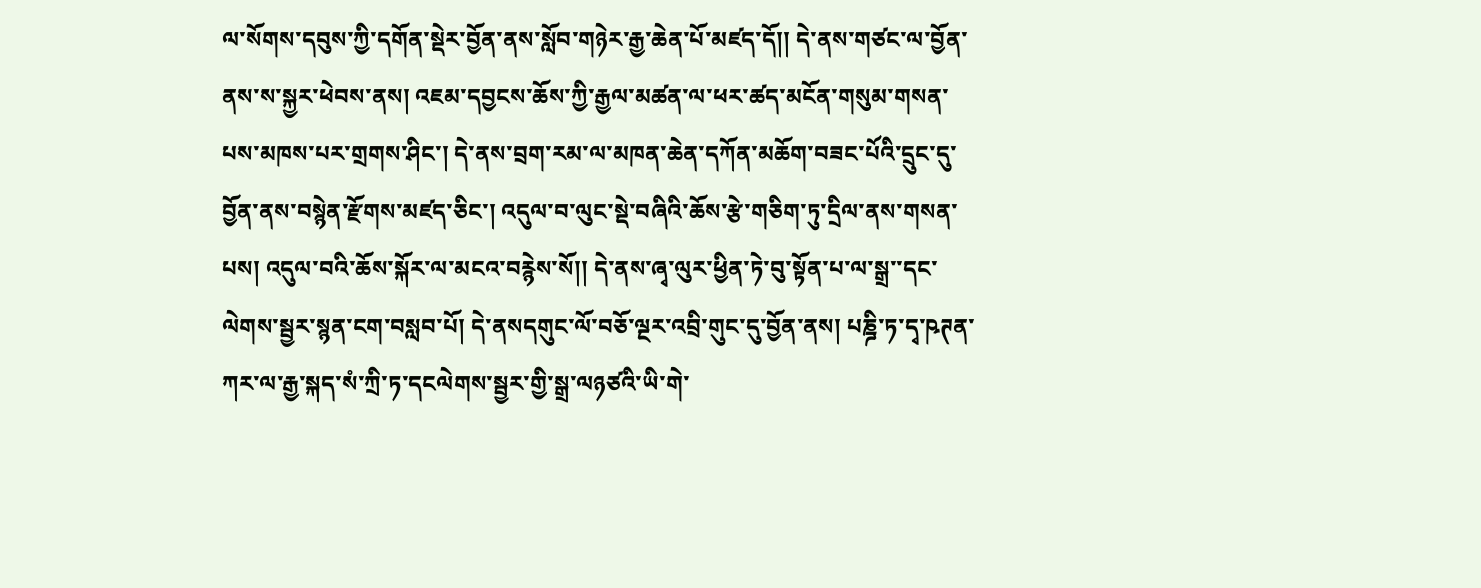ལ་སོགས་དབུས་ཀྱི་དགོན་སྡེར་བྱོན་ནས་སློབ་གཉེར་རྒྱ་ཆེན་པོ་མཛད་དོ།། དེ་ནས་གཙང་ལ་བྱོན་ནས་ས་སྐྱར་ཕེབས་ནས། འཇམ་དབྱངས་ཆོས་ཀྱི་རྒྱལ་མཚན་ལ་ཕར་ཚད་མངོན་གསུམ་གསན་པས་མཁས་པར་གྲགས་ཤིང་། དེ་ནས་བྲག་རམ་ལ་མཁན་ཆེན་དཀོན་མཆོག་བཟང་པོའི་དྲུང་དུ་བྱོན་ནས་བསྙེན་རྫོགས་མཛད་ཅིང་། འདུལ་བ་ལུང་སྡེ་བཞིའི་ཆོས་རྩེ་གཅིག་ཏུ་དྲིལ་ནས་གསན་པས། འདུལ་བའི་ཆོས་སྐོར་ལ་མངའ་བརྙེས་སོ།། དེ་ནས་ཞྭ་ལུར་ཕྱིན་ཏེ་བུ་སྟོན་པ་ལ་སྒྲ་་དང་ལེགས་སྦྱར་སྙན་ངག་བསླབ་པོ། དེ་ནསདགུང་ལོ་བཅོ་ལྔར་འབྲི་གུང་དུ་བྱོན་ནས། པཎྜི་ཏ་དྭ་ཥཊན་ཀར་ལ་རྒྱ་སྐད་སཾ་ཀྲི་ཏ་དངལེགས་སྦྱར་གྱི་སྒྲ་ལཉཙའི་ཡི་གེ་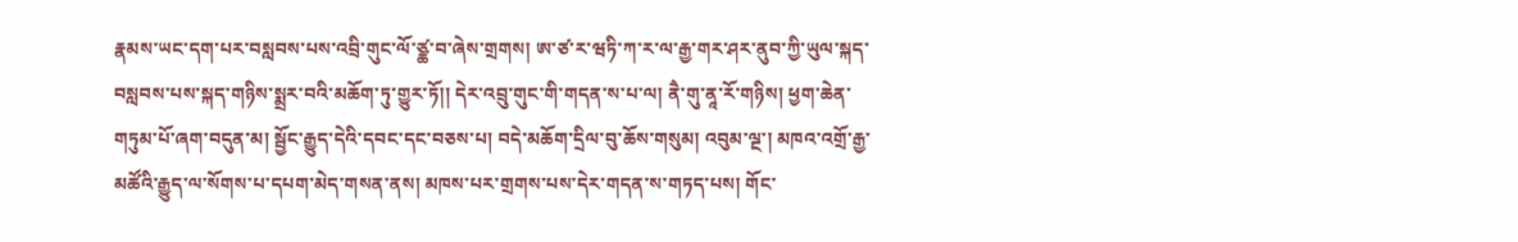རྣམས་ཡང་དག་པར་བསླབས་པས་འབྲི་གུང་ལོ་ཙྪ་བ་ཞེས་གྲགས། ཨ་ཙ་ར་ཝཏི་ཀ་ར་ལ་རྒྱ་གར་ཤར་ནུབ་ཀྱི་ཡུལ་སྐད་བསླབས་པས་སྐད་གཉིས་སྨྲར་བའི་མཆོག་ཏུ་གྱུར་ཏོ།། དེར་འབྲུ་གུང་གི་གདན་ས་པ་ལ། ནཻ་གུ་ནཱ་རོ་གཉིས། ཕྱག་ཆེན་གཏུམ་པོ་ཞག་བདུན་མ། སྦྱོང་རྒྱུད་དེའི་དབང་དང་བཅས་པ། བདེ་མཆོག་དྲིལ་བུ་ཆོས་གསུམ། འབུམ་ལྔ་། མཁའ་འགྲོ་རྒྱ་མཚོའི་རྒྱུད་ལ་སོགས་པ་དཔག་མེད་གསན་ནས། མཁས་པར་གྲགས་པས་དེར་གདན་ས་གཏད་པས། གོང་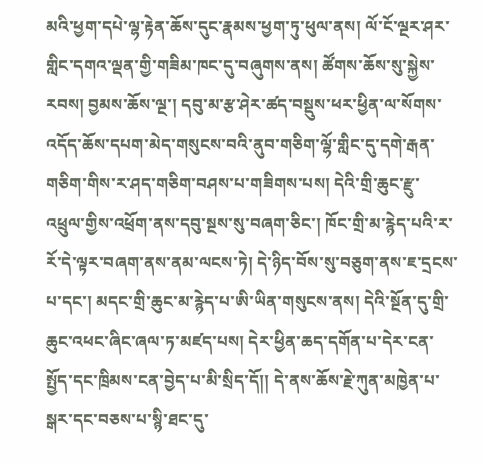མའི་ཕྱག་དཔེ་ལྷ་རྟེན་ཆོས་དུང་རྣམས་ཕྱག་ཏུ་ཕུལ་ནས། ལོ་ངོ་ལྔར་ཤར་གླིང་དགའ་ལྡན་གྱི་གཟིམ་ཁང་དུ་བཞུགས་ནས། ཚོགས་ཆོས་སུ་སྐྱེས་རབས། བྱམས་ཆོས་ལྔ་། དབུ་མ་རྩ་ཤེར་ཚད་བསྡུས་ཕར་ཕྱིན་ལ་སོགས་འདོད་ཆོས་དཔག་མེད་གསུངས་བའི་ནུབ་གཅིག་ལྷོ་གླིང་དུ་དགེ་རྒན་གཅིག་གིས་ར་ཤད་གཅིག་བཤས་པ་གཟིགས་པས། དེའི་གྲི་ཆུང་རྫུ་འཕྲུལ་གྱིས་འཕྲོག་ནས་དབུ་སྔས་སུ་བཞག་ཅིང་། ཁོང་གྲི་མ་རྙེད་པའི་ར་རོ་དེ་ལྟར་བཞག་ནས་ནམ་ལངས་ཏེ། དེ་ཉིད་བོས་སུ་བཅུག་ནས་ཇ་དྲངས་པ་དང་། མདང་གྲི་ཆུང་མ་རྙེད་པ་ཨི་ཡིན་གསུངས་ནས། དེའི་སྔོན་དུ་གྲི་ཆུང་འཕང་ཞིང་ཞལ་ཏ་མཛད་པས། དེར་ཕྱིན་ཆད་དགོན་པ་དེར་ངན་སྤྱོད་དང་ཁྲིམས་ངན་བྱེད་པ་མི་སྲིད་དོ།། དེ་ནས་ཆོས་རྗེ་ཀུན་མཁྱེན་པ་སྒར་དང་བཅས་པ་སྙི་ཐང་དུ་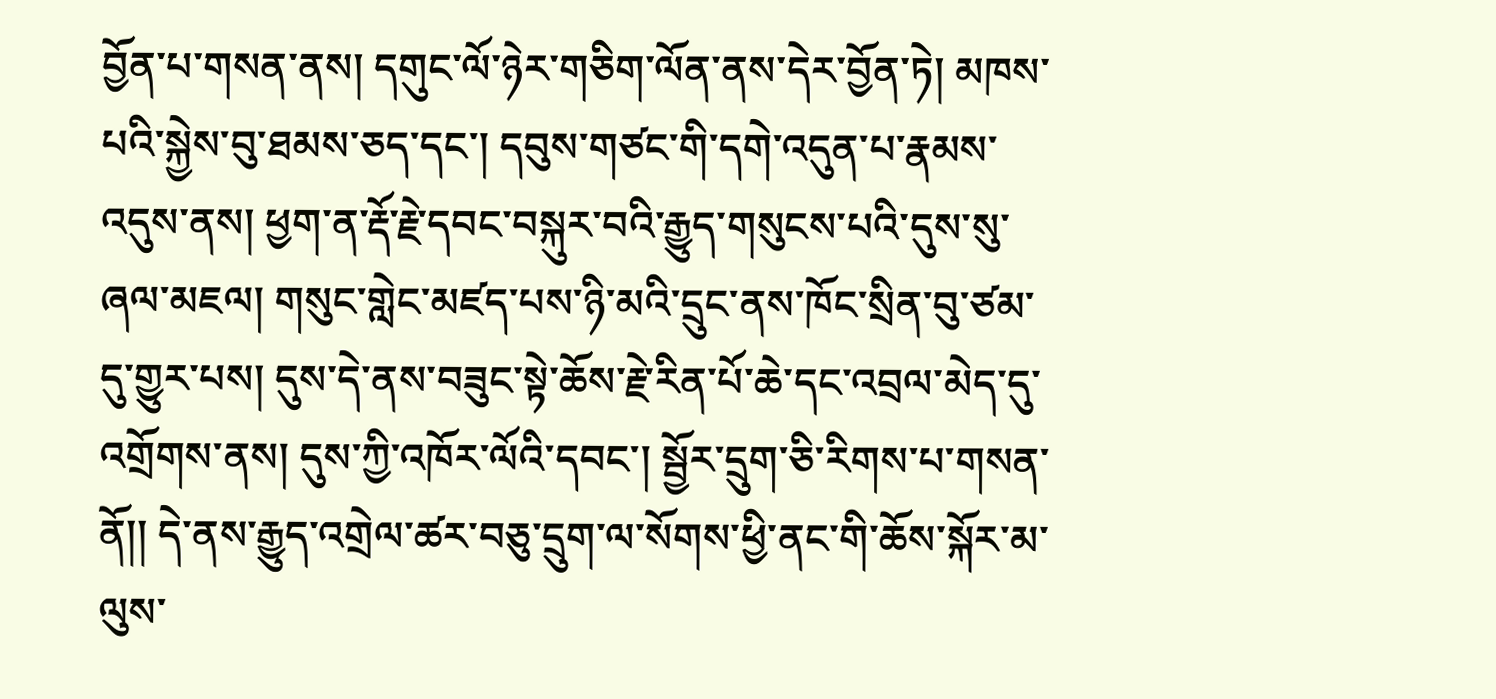བྱོན་པ་གསན་ནས། དགུང་ལོ་ཉེར་གཅིག་ལོན་ནས་དེར་བྱོན་ཏེ། མཁས་པའི་སྐྱེས་བུ་ཐམས་ཅད་དང་། དབུས་གཙང་གི་དགེ་འདུན་པ་རྣམས་འདུས་ནས། ཕྱག་ན་རྡོ་རྗེ་དབང་བསྐུར་བའི་རྒྱུད་གསུངས་པའི་དུས་སུ་ཞལ་མཇལ། གསུང་གླེང་མཛད་པས་ཉི་མའི་དྲུང་ནས་ཁོང་སྲིན་བུ་ཙམ་དུ་གྱུར་པས། དུས་དེ་ནས་བཟུང་སྟེ་ཆོས་རྗེ་རིན་པོ་ཆེ་དང་འབྲལ་མེད་དུ་འགྲོགས་ནས། དུས་ཀྱི་འཁོར་ལོའི་དབང་། སྦྱོར་དྲུག་ཅི་རིགས་པ་གསན་ནོ།། དེ་ནས་རྒྱུད་འགྲེལ་ཚར་བཅུ་དྲུག་ལ་སོགས་ཕྱི་ནང་གི་ཆོས་སྐོར་མ་ལུས་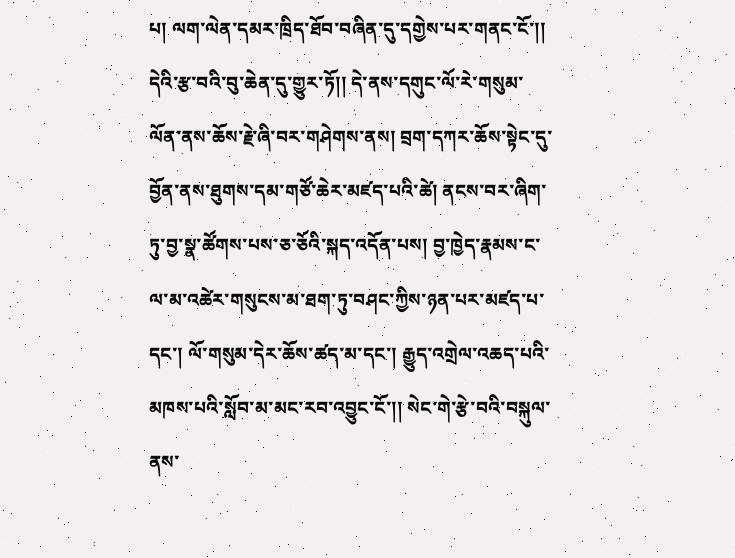པ། ལག་ལེན་དམར་ཁྲིད་ཐོབ་བཞིན་དུ་དགྱེས་པར་གནང་ངོ་།། དེའི་རྩ་བའི་བུ་ཆེན་དུ་གྱུར་ཏོ།། དེ་ནས་དགུང་ལོ་རེ་གསུམ་ལོན་ནས་ཆོས་རྗེ་ཞི་བར་གཤེགས་ནས། བྲག་དཀར་ཆོས་སྟེང་དུ་བྱོན་ནས་ཐུགས་དམ་གཙོ་ཆེར་མཛད་པའི་ཚེ། ནངས་བར་ཞིག་ཏུ་བྱ་སྣ་ཚོགས་པས་ཅ་ཅོའི་སྐད་འདོན་པས། བྱ་ཁྱེད་རྣམས་ང་ལ་མ་འཚེར་གསུངས་མ་ཐག་ཏུ་བཤང་ཀྱིས་ཉན་པར་མཛད་པ་དང་། ལོ་གསུམ་དེར་ཆོས་ཚད་མ་དང་། རྒྱུད་འགྲེལ་འཆད་པའི་མཁས་པའི་སློབ་མ་མང་རབ་འབྱུང་ངོ་།། སེང་གེ་རྩེ་བའི་བསྐུལ་ནས་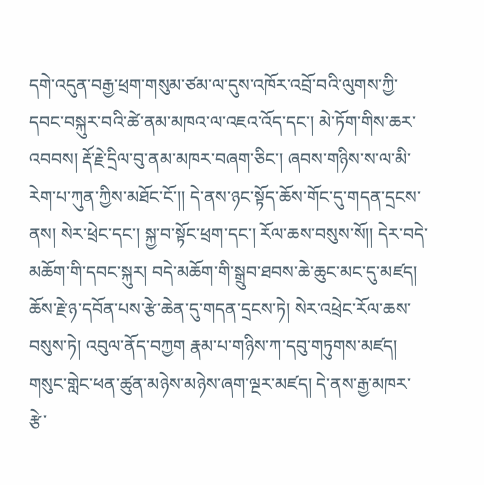དགེ་འདུན་བརྒྱ་ཕྲག་གསུམ་ཙམ་ལ་དུས་འཁོར་འབྲོ་བའི་ལུགས་ཀྱི་དབང་བསྐུར་བའི་ཚེ་ནམ་མཁའ་ལ་འཇའ་འོད་དང་། མེ་ཏོག་གིས་ཆར་འབབས། རྡོ་རྗེ་དྲིལ་བུ་ནམ་མཁར་བཞག་ཅིང་། ཞབས་གཉིས་ས་ལ་མི་རེག་པ་ཀུན་ཀྱིས་མཐོང་ངོ་།། དེ་ནས་ཉང་སྟོད་ཆོས་གོང་དུ་གདན་དྲངས་ནས། སེར་ཕྲེང་དང་། སྐྱ་བ་སྟོང་ཕྲག་དང་། རོལ་ཆས་བསུས་སོ།། དེར་བདེ་མཆོག་གི་དབང་སྐུར། བདེ་མཆོག་གི་སྒྲུབ་ཐབས་ཆེ་ཆུང་མང་དུ་མཛད། ཆོས་རྗེ་ཉ་དབོན་པས་རྩེ་ཆེན་དུ་གདན་དྲངས་ཏེ། སེར་འཕྲེང་རོལ་ཆས་བསུས་ཏེ། འབུལ་ནོད་བཀྱག རྣམ་པ་གཉིས་ཀ་དབུ་གཏུགས་མཛད། གསུང་གླེང་ཕན་ཚུན་མཉེས་མཉེས་ཞག་ལྔར་མཛད། དེ་ནས་རྒྱ་མཁར་རྩེ་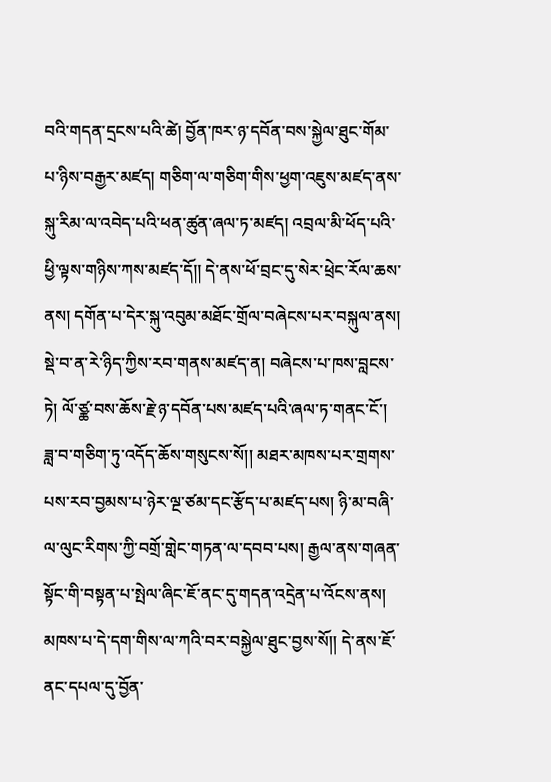བའི་གདན་དྲངས་པའི་ཚེ། བྱོན་ཁར་ཉ་དབོན་བས་སྐྱེལ་ཐུང་གོམ་པ་ཉིས་བརྒྱར་མཛད། གཅིག་ལ་གཅིག་གིས་ཕྱག་འཇུས་མཛད་ནས་སྐུ་རིམ་ལ་འབེད་པའི་ཕན་ཚུན་ཞལ་ཏ་མཛད། འབྲལ་མི་ཕོད་པའི་ཕྱི་ལྟས་གཉིས་ཀས་མཛད་དོ།། དེ་ནས་ཕོ་བྲང་དུ་སེར་ཕྲེང་རོལ་ཆས་ནས། དགོན་པ་དེར་སྐུ་འབུམ་མཐོང་གྲོལ་བཞེངས་པར་བསྐུལ་ནས། སྡེ་བ་ན་རེ་ཉིད་ཀྱིས་རབ་གནས་མཛད་ན། བཞེངས་པ་ཁས་བླངས་ཏེ། ལོ་ཙྪ་བས་ཆོས་རྗེ་ཉ་དབོན་པས་མཛད་པའི་ཞལ་ཏ་གནང་ངོ་། ཟླ་བ་གཅིག་ཏུ་འདོད་ཆོས་གསུངས་སོ།། མཐར་མཁས་པར་གྲགས་པས་རབ་བྱམས་པ་ཉེར་ལྔ་ཙམ་དང་རྩོད་པ་མཛད་པས། ཉི་མ་བཞི་ལ་ལུང་རིགས་ཀྱི་བགྲོ་གླེང་གཏན་ལ་དབབ་པས། རྒྱལ་ནས་གཞན་སྟོང་གི་བསྟན་པ་སྤེལ་ཞིང་ཇོ་ནང་དུ་གདན་འདྲེན་པ་འོངས་ནས། མཁས་པ་དེ་དག་གིས་ལ་ཀའི་བར་བསྐྱེལ་ཐུང་བྱས་སོ།། དེ་ནས་ཇོ་ནང་དཔལ་དུ་བྱོན་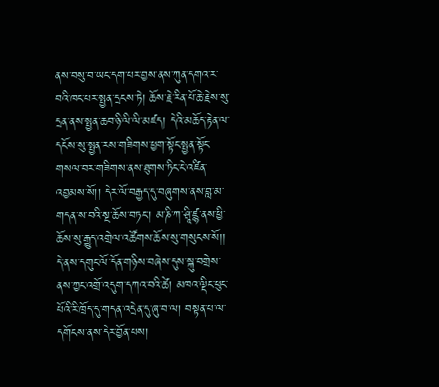ནས་བསུ་བ་ཡང་དག་པར་བྱས་ནས་ཀུན་དགའ་ར་བའི་ཁང་པར་སྤྱན་དྲངས་ཏེ། ཆོས་རྗེ་རིན་པོ་ཆེ་རྗེས་སུ་དྲན་ནས་སྤྱན་ཆབ་ཉི་ལི་ལི་མཛད། དེའི་མཆོད་རྟེན་ལ་དངོས་སུ་སྤྱན་རས་གཟིགས་ཕྱག་སྟོང་སྤྱན་སྟོང་གསལ་བར་གཟིགས་ནས་ཐུགས་ཏིང་ངེ་འཛིན་འབྱམས་སོ།། དེར་ལོ་བརྒྱད་དུ་བཞུགས་ནས་བླ་མ་གདན་ས་བའི་སྔ་ཆོས་བཏང་། མ་ཎི་ཀ་ཤྲཱི་ཛྙ་ནས་ཕྱི་ཆོས་སུ་རྒྱུད་འགྲེལ་འཚོགས་ཆོས་སུ་གསུངས་སོ།། དེ་ནས་དགུང་ལོ་དོན་གཉིས་བཞེས་དུས་སྐུ་བགྲེས་ནས་ཀྱང་འགྲོ་འདུག་དཀའ་བའི་ཚེ། མཁའ་ལྡིང་ཕུང་པོའི་རི་ཁྲོད་དུ་གདན་འདྲེན་དུ་ཞུ་བ་ལ། བསྟན་པ་ལ་དགོངས་ནས་དེར་བྱོན་པས།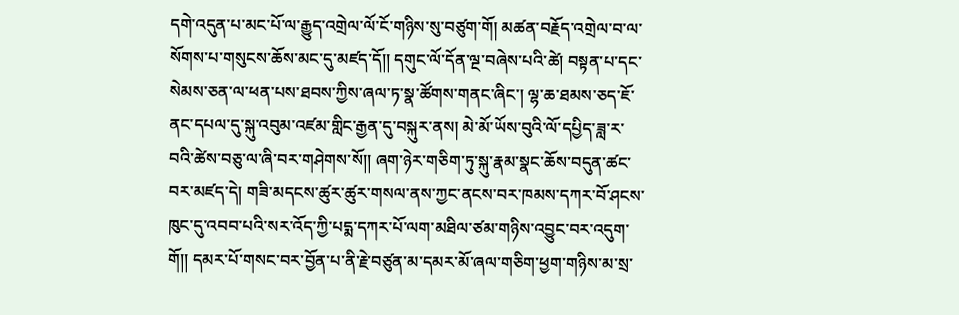དགེ་འདུན་པ་མང་པོ་ལ་རྒྱུད་འགྲེལ་ལོ་ངོ་གཉིས་སུ་བཙུག་གོ། མཚན་བརྗོད་འགྲེལ་བ་ལ་སོགས་པ་གསུངས་ཆོས་མང་དུ་མཛད་དོ།། དགུང་ལོ་དོན་ལྔ་བཞེས་པའི་ཚེ། བསྟན་པ་དང་སེམས་ཅན་ལ་ཕན་པས་ཐབས་ཀྱིས་ཞལ་ཏ་སྣ་ཚོགས་གནང་ཞིང་། ལྷ་ཆ་ཐམས་ཅད་ཇོ་ནང་དཔལ་དུ་སྐུ་འབུམ་འཛམ་གླིང་རྒྱན་དུ་བསྐུར་ནས། མེ་མོ་ཡོས་བུའི་ལོ་དཔྱིད་ཟླ་ར་བའི་ཚེས་བཅུ་ལ་ཞི་བར་གཤེགས་སོ།། ཞག་ཉེར་གཅིག་ཏུ་སྐུ་རྣམ་སྣང་ཆོས་བདུན་ཚང་བར་མཛད་དེ། གཟི་མདངས་ཚུར་ཚུར་གསལ་ནས་ཀྱང་ནངས་བར་ཁམས་དཀར་བོ་ཤངས་ཁུང་དུ་འབབ་པའི་སར་འོད་ཀྱི་པདྨ་དཀར་པོ་ལག་མཐིལ་ཙམ་གཉིས་འབྱུང་བར་འདུག་གོ།། དམར་པོ་གསང་བར་བྱོན་པ་ནི་རྗེ་བཙུན་མ་དམར་མོ་ཞལ་གཅིག་ཕྱག་གཉིས་མ་སྲ་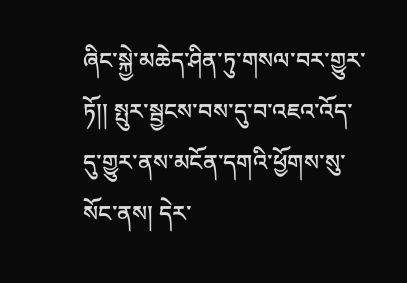ཞིང་སྐྱེ་མཆེད་ཤིན་ཏུ་གསལ་བར་གྱུར་ཏོ།། སྤུར་སྦྱངས་བས་དུ་བ་འཇའ་འོད་དུ་གྱུར་ནས་མངོན་དགའི་ཕྱོགས་སུ་སོང་ནས། དེར་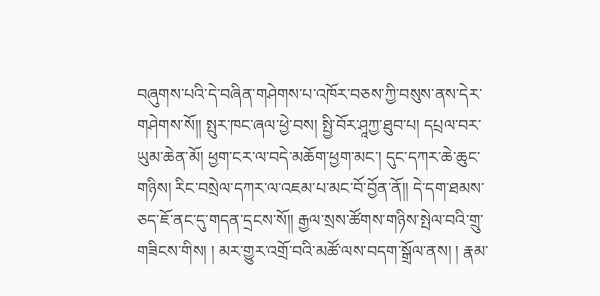བཞུགས་པའི་དེ་བཞིན་གཤེགས་པ་འཁོར་བཅས་ཀྱི་བསུས་ནས་དེར་གཤེགས་སོ།། སྤུར་ཁང་ཞལ་ཕྱེ་བས། སྤྱི་བོར་ཤཱཀྱ་ཐུབ་པ། དཔྲལ་བར་ཡུམ་ཆེན་མོ། ཕྱག་ངར་ལ་བདེ་མཆོག་ཕྱག་མང་། དུང་དཀར་ཆེ་ཆུང་གཉིས། རིང་བསྲེལ་དཀར་ལ་འཇམ་པ་མང་བོ་བྱོན་ནོ།། དེ་དག་ཐམས་ཅད་ཇོ་ནང་དུ་གདན་དྲངས་སོ།། རྒྱལ་སྲས་ཚོགས་གཉིས་སྤེལ་བའི་གྲུ་གཟིངས་གིས། ། མར་གྱུར་འགྲོ་བའི་མཚོ་ལས་བདག་སྒྲོལ་ནས། ། རྣམ་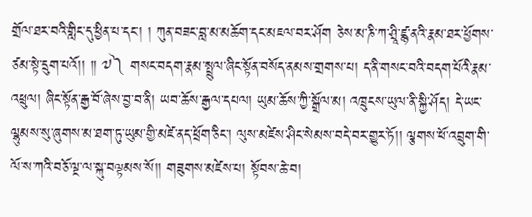གྲོལ་ཐར་བའི་གླིང་དུ་ཕྱིན་པ་དང་། ། ཀུན་བཟང་བླ་མ་མཆོག་དང་མཇལ་བར་ཤོག ཅེས་མ་ཎི་ཀ་ཤྲཱི་ཛྙ་ནའི་རྣམ་ཐར་ཕྱོགས་ཙམ་སྟེ་དྲུག་པའོ།། ༎ ༧༽ གསང་བདག་རྣམ་སྤྲུལ་ཞིང་སྟོན་བསོད་ནམས་གྲགས་པ། ད་ནི་གསང་བའི་བདག་པོའི་རྣམ་འཕྲུལ། ཞིང་སྟོན་རྒྱ་བོ་ཞེས་བྱ་བ་ནི། ཡབ་ཆོས་རྒྱལ་དཔལ། ཡུམ་ཆོས་ཀྱི་སྒྲོལ་མ། འཁྲུངས་ཡུལ་ནི་སྐྱི་ཤོད། དེ་ཡང་ལྷུམས་སུ་ཞུགས་མ་ཐག་ཏུ་ཡུམ་གྱི་མཛེ་ནད་ཕྲོག་ཅིང་། ལུས་མཛེས་ཤིང་སེམས་བདེ་བར་གྱུར་ཏོ།། ལྕགས་ཕོ་འབྲུག་གི་ལོ་ས་ཀའི་བཅོ་ལྔ་ལ་སྐུ་བལྟམས་སོ།། གཟུགས་མཛེས་པ། སྟོབས་ཆེ་བ།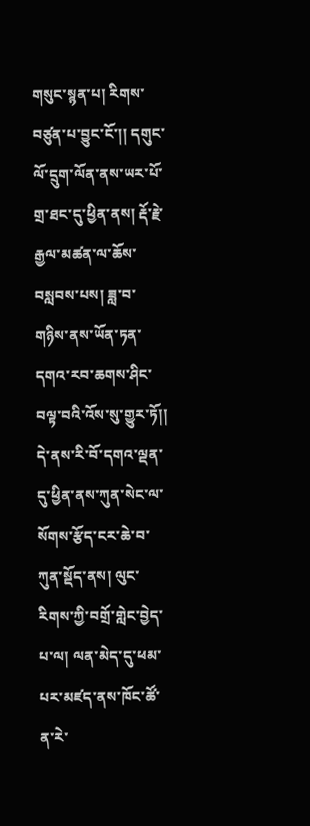གསུང་སྙན་པ། རིགས་བཙུན་པ་བྱུང་ངོ་།། དགུང་ལོ་དྲུག་ལོན་ནས་ཡར་པོ་གྲ་ཐང་དུ་ཕྱིན་ནས། རྡོ་རྗེ་རྒྱལ་མཚན་ལ་ཆོས་བསླབས་པས། ཟླ་བ་གཉིས་ནས་ཡོན་ཏན་དགའ་རབ་ཆགས་ཤིང་བལྟ་བའི་འོས་སུ་གྱུར་ཏོ།། དེ་ནས་རི་བོ་དགའ་ལྡན་དུ་ཕྱིན་ནས་ཀུན་སེང་ལ་སོགས་རྩོད་ངར་ཆེ་བ་ཀུན་སྡོད་ནས། ལུང་རིགས་ཀྱི་བགྲོ་གླེང་བྱེད་པ་ལ། ལན་མེད་དུ་ཕམ་པར་མཛད་ནས་ཁོང་ཚོ་ན་རེ་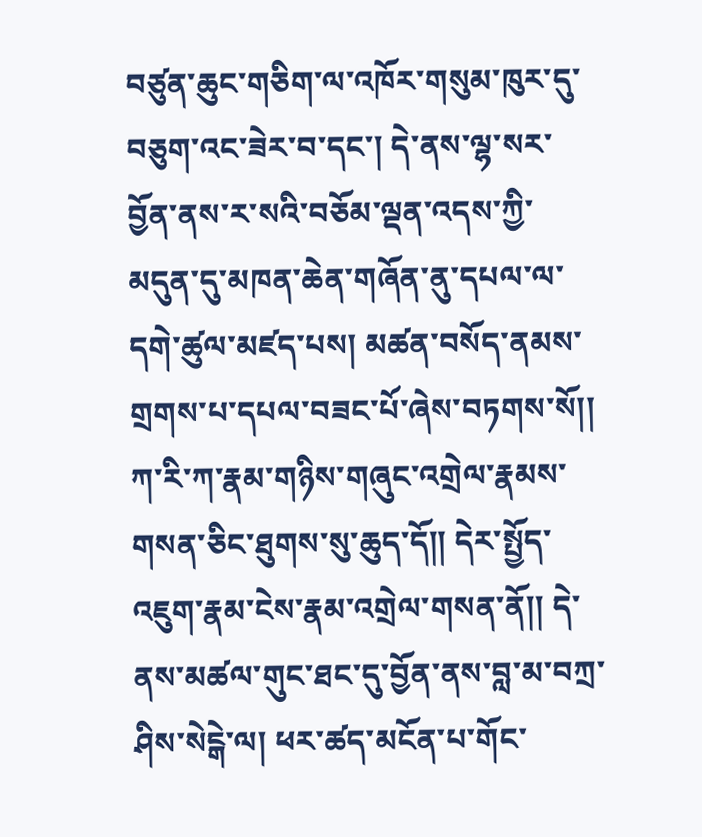བཙུན་ཆུང་གཅིག་ལ་འཁོར་གསུམ་ཁུར་དུ་བཅུག་འང་ཟེར་བ་དང་། དེ་ནས་ལྷ་སར་བྱོན་ནས་ར་སའི་བཅོམ་ལྡན་འདས་ཀྱི་མདུན་དུ་མཁན་ཆེན་གཞོན་ནུ་དཔལ་ལ་དགེ་ཚུལ་མཛད་པས། མཚན་བསོད་ནམས་གྲགས་པ་དཔལ་བཟང་པོ་ཞེས་བཏགས་སོ།། ཀ་རི་ཀ་རྣམ་གཉིས་གཞུང་འགྲེལ་རྣམས་གསན་ཅིང་ཐུགས་སུ་ཆུད་དོ༎ དེར་སྤྱོད་འཇུག་རྣམ་ངེས་རྣམ་འགྲེལ་གསན་ནོ།། དེ་ནས་མཚལ་གུང་ཐང་དུ་བྱོན་ནས་བླ་མ་བཀྲ་ཤིས་སེངྒེ་ལ། ཕར་ཚད་མངོན་པ་གོང་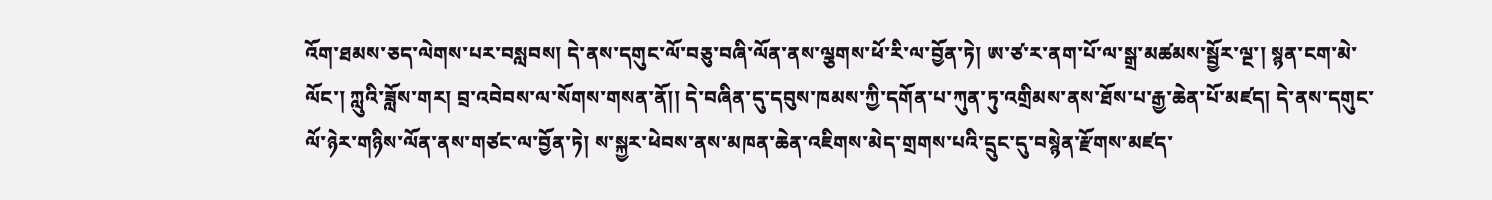འོག་ཐམས་ཅད་ལེགས་པར་བསླབས། དེ་ནས་དགུང་ལོ་བཅུ་བཞི་ལོན་ནས་ལྕགས་ཕོ་རི་ལ་བྱོན་ཏེ། ཨ་ཙ་ར་ནག་པོ་ལ་སྒྲ་མཚམས་སྦྱོར་ལྔ་། སྙན་ངག་མེ་ལོང་། ཀླུའི་ཟློས་གར། བྲ་འབེབས་ལ་སོགས་གསན་ནོ།། དེ་བཞིན་དུ་དབུས་ཁམས་ཀྱི་དགོན་པ་ཀུན་ཏུ་འགྲིམས་ནས་ཐོས་པ་རྒྱ་ཆེན་པོ་མཛད། དེ་ནས་དགུང་ལོ་ཉེར་གཉིས་ལོན་ནས་གཙང་ལ་བྱོན་ཏེ། ས་སྐྱར་ཕེབས་ནས་མཁན་ཆེན་འཇིགས་མེད་གྲགས་པའི་དྲུང་དུ་བསྙེན་རྫོགས་མཛད་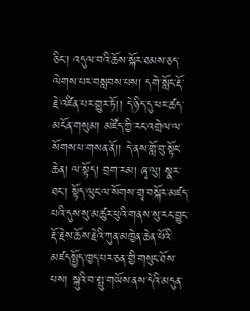ཅིང་། འདུལ་བའི་ཆོས་སྐོར་ཐམས་ཅད་ལེགས་པར་བསླབས་པས། དགེ་སློང་རྡོ་རྗེ་འཛིན་པར་གྱུར་ཏོ།། དེ་ཉིད་དུ་ཕར་ཚད་མངོན་གསུམ། མཛོད་ཀྱི་རང་འགྲེལ་ལ་སོགས་པ་གསན་ནོ།། དེ་ནས་གློ་བུ་སྟོང་ཆེན། ལ་སྟོད། བྲག་རམ། ཞྭ་ལུ། སྣར་ཐང་། སྟོད་ལུང་ལ་སོགས་གྲྭ་བསྐོར་མཛད་པའི་དུས་སུ་མཚུར་ཕུའི་གནས་སུ་རང་བྱུང་རྡོ་རྗེས་ཆོས་རྗེའི་ཀུན་མཁྱེན་ཆེན་པོའི་མཛདསྤྱོད་ཁྱད་པར་ཅན་གྱི་གསུང་ཐོས་པས། སྐུའི་བ་སྤུ་གཡོས་ནས་དེའི་མདུན་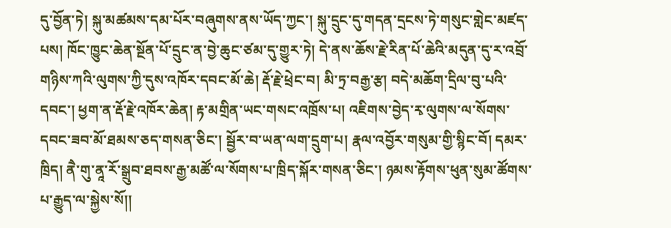དུ་བྱོན་ཏེ། སྐུ་མཚམས་དམ་པོར་བཞུགས་ནས་ཡོད་ཀྱང་། སྐུ་དྲུང་དུ་གདན་དྲངས་ཏེ་གསུང་གླེང་མཛད་པས། ཁོང་ཁྱུང་ཆེན་སྔོན་པོ་དྲུང་ན་བྱེ་ཆུང་ཙམ་དུ་གྱུར་ཏེ། དེ་ནས་ཆོས་རྗེ་རིན་པོ་ཆེའི་མདུན་དུ་ར་འབྲོ་གཉིས་ཀའི་ལུགས་ཀྱི་དུས་འཁོར་དབང་མོ་ཆེ། རྡོ་རྗེ་ཕྲེང་བ། མི་ཏྲ་བརྒྱ་རྩ། བདེ་མཆོག་དྲིལ་བུ་པའི་དབང་། ཕྱག་ན་རྡོ་རྗེ་འཁོར་ཆེན། རྟ་མགྲིན་ཡང་གསང་འཁྲོས་པ། འཇིགས་བྱེད་རྭ་ལུགས་ལ་སོགས་དབང་ཟབ་མོ་ཐམས་ཅད་གསན་ཅིང་། སྦྱོར་བ་ཡན་ལག་དྲུག་པ། རྣལ་འབྱོར་གསུམ་གྱི་སྙིང་བོ། དམར་ཁྲིད། ནཻ་གུ་ནཱ་རོ་སྒྲུབ་ཐབས་རྒྱ་མཚོ་ལ་སོགས་པ་ཁྲིད་སྐོར་གསན་ཅིང་། ཉམས་རྟོགས་ཕུན་སུམ་ཚོགས་པ་རྒྱུད་ལ་སྐྱེས་སོ།།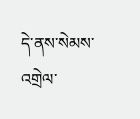དེ་ནས་སེམས་འགྲེལ་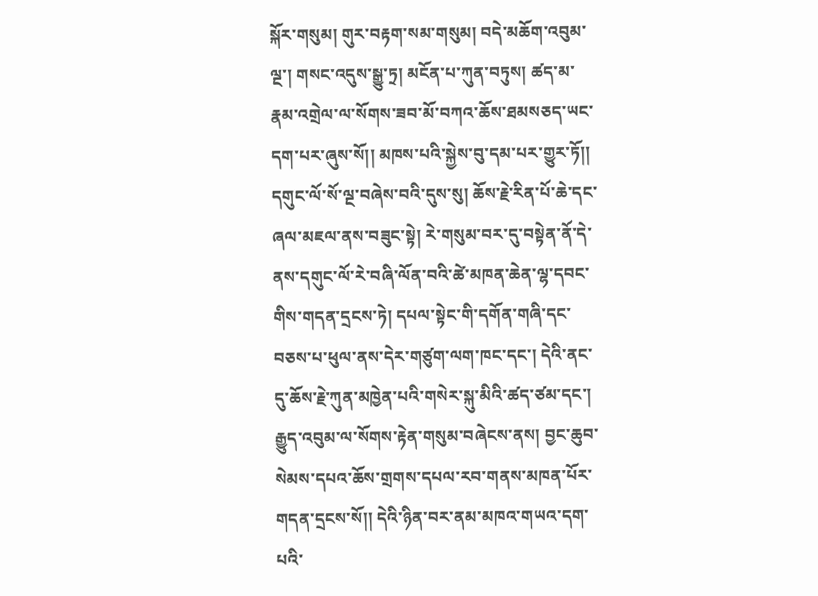སྐོར་གསུམ། གུར་བརྟག་སམ་གསུམ། བདེ་མཆོག་འབུམ་ལྔ་། གསང་འདུས་སྒྱུ་ཏྲ། མངོན་པ་ཀུན་བཏུས། ཚད་མ་རྣམ་འགྲེལ་ལ་སོགས་ཟབ་མོ་བཀའ་ཆོས་ཐམསཅད་ཡང་དག་པར་ཞུས་སོ།། མཁས་པའི་སྐྱེས་བུ་དམ་པར་གྱུར་ཏོ།། དགུང་ལོ་སོ་ལྔ་བཞེས་བའི་དུས་སུ། ཆོས་རྗེ་རིན་པོ་ཆེ་དང་ཞལ་མཇལ་ནས་བཟུང་སྟེ། རེ་གསུམ་བར་དུ་བསྟེན་ནོ་དེ་ནས་དགུང་ལོ་རེ་བཞི་ལོན་བའི་ཚེ་མཁན་ཆེན་ལྷ་དབང་གིས་གདན་དྲངས་ཏེ། དཔལ་སྟེང་གི་དགོན་གཞི་དང་བཅས་པ་ཕུལ་ནས་དེར་གཙུག་ལག་ཁང་དང་། དེའི་ནང་དུ་ཆོས་རྗེ་ཀུན་མཁྱེན་པའི་གསེར་སྐུ་མིའི་ཚད་ཙམ་དང་། རྒྱུད་འབུམ་ལ་སོགས་རྟེན་གསུམ་བཞེངས་ནས། བྱང་ཆུབ་སེམས་དཔའ་ཆོས་གྲགས་དཔལ་རབ་གནས་མཁན་པོར་གདན་དྲངས་སོ།། དེའི་ཉིན་བར་ནམ་མཁའ་གཡའ་དག་པའི་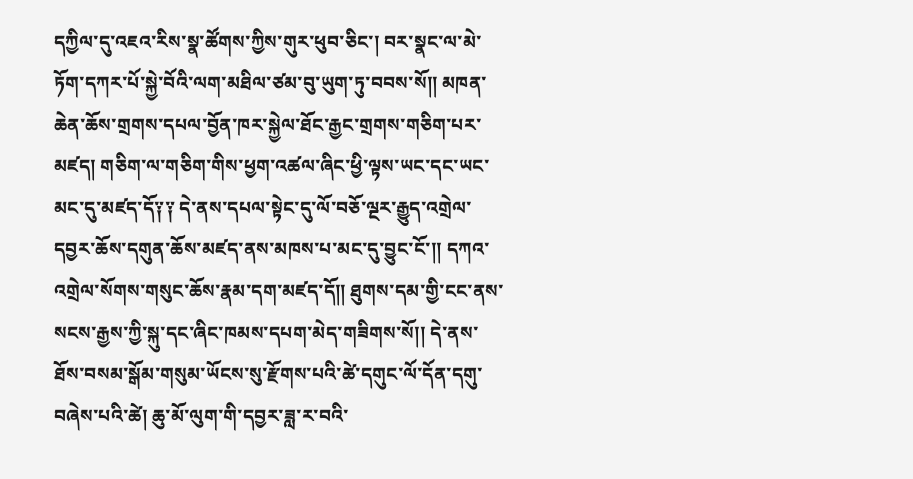དཀྱིལ་དུ་འཇའ་རིས་སྣ་ཚོགས་ཀྱིས་གུར་ཕུབ་ཅིང་། བར་སྣང་ལ་མེ་ཏོག་དཀར་པོ་སྐྱེ་བོའི་ལག་མཐིལ་ཙམ་བུ་ཡུག་ཏུ་བབས་སོ༎ མཁན་ཆེན་ཆོས་གྲགས་དཔལ་བྱོན་ཁར་སྐྱེལ་ཐོང་རྒྱང་གྲགས་གཅིག་པར་མཛད། གཅིག་ལ་གཅིག་གིས་ཕྱག་འཚལ་ཞིང་ཕྱི་ལྟས་ཡང་དང་ཡང་མང་དུ་མཛད་དོ༑༑ དེ་ནས་དཔལ་སྟེང་དུ་ལོ་བཅོ་ལྔར་རྒྱུད་འགྲེལ་དབྱར་ཆོས་དགུན་ཆོས་མཛད་ནས་མཁས་པ་མང་དུ་བྱུང་ངོ་།། དཀའ་འགྲེལ་སོགས་གསུང་ཆོས་རྣམ་དག་མཛད་དོ༎ ཐུགས་དམ་གྱི་ངང་ནས་སངས་རྒྱས་ཀྱི་སྐུ་དང་ཞིང་ཁམས་དཔག་མེད་གཟིགས་སོ།། དེ་ནས་ཐོས་བསམ་སྒོམ་གསུམ་ཡོངས་སུ་རྫོགས་པའི་ཚེ་དགུང་ལོ་དོན་དགུ་བཞེས་པའི་ཚེ། ཆུ་མོ་ལུག་གི་དབྱར་ཟླ་ར་བའི་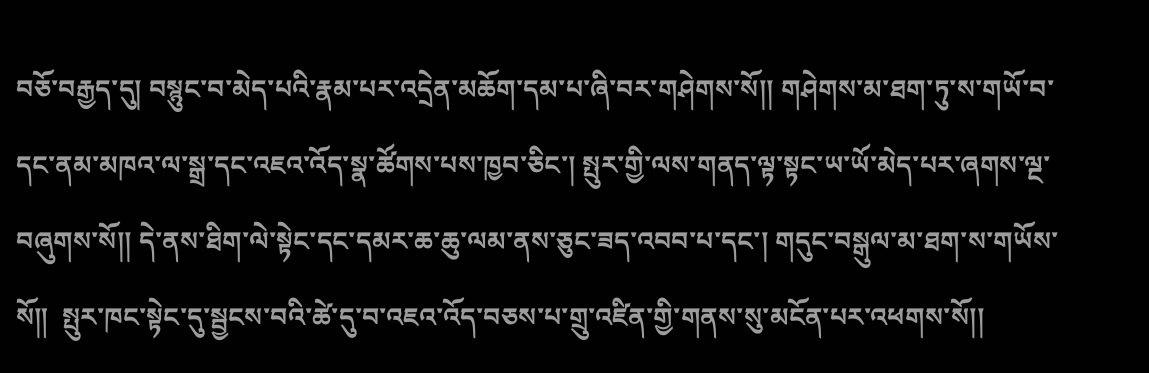བཅོ་བརྒྱད་དུ། བསྙུང་བ་མེད་པའི་རྣམ་པར་འདྲེན་མཆོག་དམ་པ་ཞི་བར་གཤེགས་སོ།། གཤེགས་མ་ཐག་ཏུ་ས་གཡོ་བ་དང་ནམ་མཁའ་ལ་སྒྲ་དང་འཇའ་འོད་སྣ་ཚོགས་པས་ཁྱབ་ཅིང་། སྤུར་གྱི་ལས་གནད་ལྟ་སྟང་ཡ་ཡོ་མེད་པར་ཞགས་ལྔ་བཞུགས་སོ།། དེ་ནས་ཐིག་ལེ་སྟེང་དང་དམར་ཆ་ཆུ་ལམ་ནས་ཅུང་ཟད་འབབ་པ་དང་། གདུང་བསྒུལ་མ་ཐག་ས་གཡོས་སོ༎  སྤུར་ཁང་སྟེང་དུ་སྦྱངས་བའི་ཚེ་དུ་བ་འཇའ་འོད་བཅས་པ་གྲུ་འཛིན་གྱི་གནས་སུ་མངོན་པར་འཕགས་སོ།།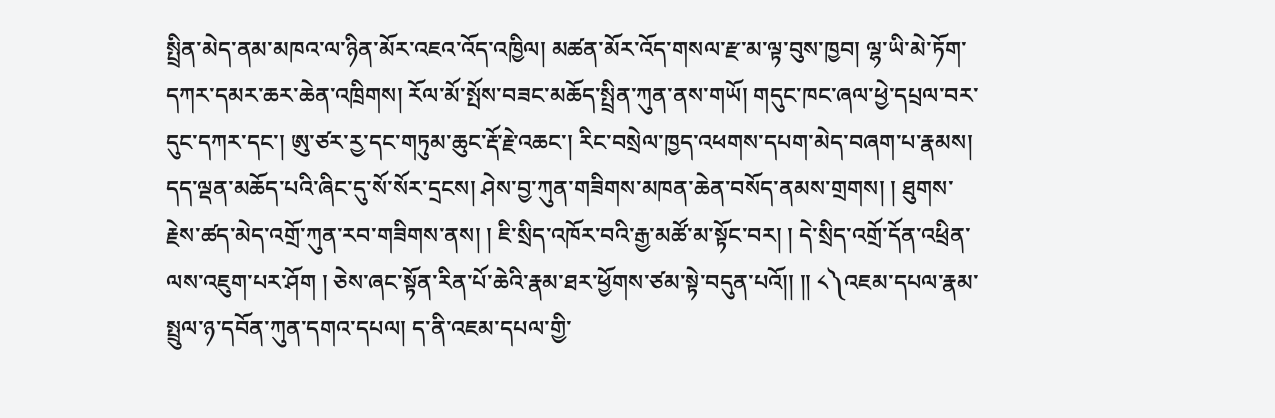སྤྲིན་མེད་ནམ་མཁའ་ལ་ཉིན་མོར་འཇའ་འོད་འཁྱིལ། མཚན་མོར་འོད་གསལ་རྫ་མ་ལྟ་བུས་ཁྱབ། ལྷ་ཡི་མེ་ཏོག་དཀར་དམར་ཆར་ཆེན་འཁྲིགས། རོལ་མོ་སྤོས་བཟང་མཆོད་སྤྲིན་ཀུན་ནས་གཡོ། གདུང་ཁང་ཞལ་ཕྱེ་དཔྲལ་བར་དུང་དཀར་དང་། ཨུ་ཙར་རྱ་དང་གཏུམ་ཆུང་རྡོ་རྗེ་འཆང་། རིང་བསྲེལ་ཁྱད་འཕགས་དཔག་མེད་བཞག་པ་རྣམས། དད་ལྡན་མཆོད་པའི་ཞིང་དུ་སོ་སོར་དྲངས། ཤེས་བྱ་ཀུན་གཟིགས་མཁན་ཆེན་བསོད་ནམས་གྲགས། ། ཐུགས་རྗེས་ཚད་མེད་འགྲོ་ཀུན་རབ་གཟིགས་ནས། ། ཇི་སྲིད་འཁོར་བའི་རྒྱ་མཚོ་མ་སྟོང་བར། ། དེ་སྲིད་འགྲོ་དོན་འཕྲིན་ལས་འཇུག་པར་ཤོག ། ཅེས་ཞང་སྟོན་རིན་པོ་ཆེའི་རྣམ་ཐར་ཕྱོགས་ཙམ་སྟེ་བདུན་པའོ།། ༎ ༨༽འཇམ་དཔལ་རྣམ་སྤྲུལ་ཉ་དབོན་ཀུན་དགའ་དཔལ། ད་ནི་འཇམ་དཔལ་གྱི་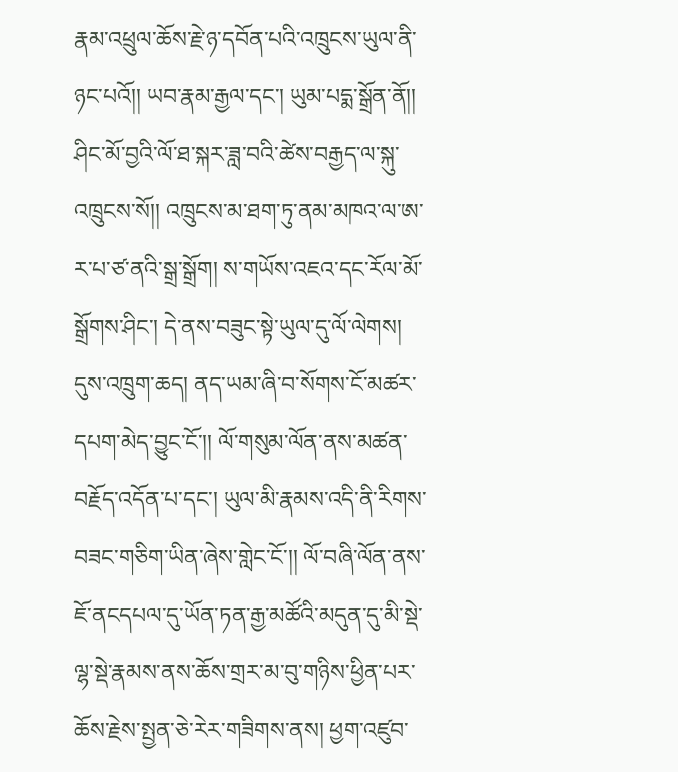རྣམ་འཕྲུལ་ཆོས་རྗེ་ཉ་དབོན་པའི་འཁྲུངས་ཡུལ་ནི་ཉང་པའོ།། ཡབ་རྣམ་རྒྱལ་དང་། ཡུམ་པདྨ་སྒྲོན་ནོ།། ཤིང་མོ་བྱའི་ལོ་ཐ་སྐར་ཟླ་བའི་ཚེས་བརྒྱད་ལ་སྐུ་འཁྲུངས་སོ།། འཁྲུངས་མ་ཐག་ཏུ་ནམ་མཁའ་ལ་ཨ་ར་པ་ཙ་ནའི་སྒྲ་སྒྲོག། ས་གཡོས་འཇའ་དང་རོལ་མོ་སྒྲོགས་ཤིང་། དེ་ནས་བཟུང་སྟེ་ཡུལ་དུ་ལོ་ལེགས། དུས་འཁྲུག་ཆད། ནད་ཡམ་ཞི་བ་སོགས་ངོ་མཚར་དཔག་མེད་བྱུང་ངོ་།། ལོ་གསུམ་ལོན་ནས་མཚན་བརྗོད་འདོན་པ་དང་། ཡུལ་མི་རྣམས་འདི་ནི་རིགས་བཟང་གཅིག་ཡིན་ཞེས་གླེང་ངོ་།། ལོ་བཞི་ལོན་ནས་ཇོ་ནངདཔལ་དུ་ཡོན་ཏན་རྒྱ་མཚོའི་མདུན་དུ་མི་སྡེ་ལྷ་སྡེ་རྣམས་ནས་ཆོས་གྲར་མ་བུ་གཉིས་ཕྱིན་པར་ཆོས་རྗེས་སྤྱན་ཅེ་རེར་གཟིགས་ནས། ཕྱག་འཛུབ་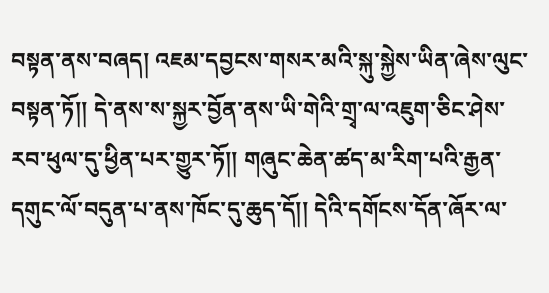བསྟན་ནས་བཞད། འཇམ་དབྱངས་གསར་མའི་སྐུ་སྐྱེས་ཡིན་ཞེས་ལུང་བསྟན་ཏོ།། དེ་ནས་ས་སྐྱར་བྱོན་ནས་ཡི་གེའི་གྲྭ་ལ་འཇུག་ཅིང་ཤེས་རབ་ཕུལ་དུ་ཕྱིན་པར་གྱུར་ཏོ།། གཞུང་ཆེན་ཚད་མ་རིག་པའི་རྒྱན་དགུང་ལོ་བདུན་པ་ནས་ཁོང་དུ་ཆུད་དོ།། དེའི་དགོངས་དོན་ཞོར་ལ་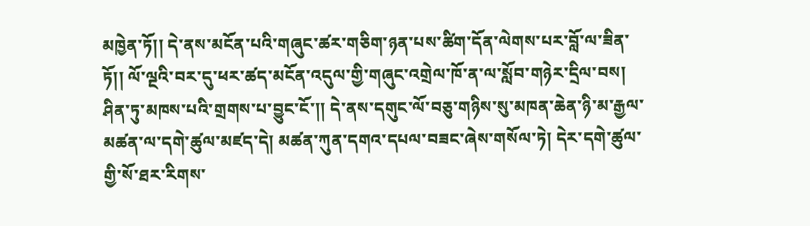མཁྱེན་ཏོ།། དེ་ནས་མངོན་པའི་གཞུང་ཚར་གཅིག་ཉན་པས་ཚིག་དོན་ལེགས་པར་བློ་ལ་ཟིན་ཏོ།། ལོ་ལྔའི་བར་དུ་ཕར་ཚད་མངོན་འདུལ་གྱི་གཞུང་འགྲེལ་ཁོ་ན་ལ་སློབ་གཉེར་དྲིལ་བས། ཤིན་ཏུ་མཁས་པའི་གྲགས་པ་བྱུང་ངོ་།། དེ་ནས་དགུང་ལོ་བཅུ་གཉིས་སུ་མཁན་ཆེན་ཉི་མ་རྒྱལ་མཚན་ལ་དགེ་ཚུལ་མཛད་དེ། མཚན་ཀུན་དགའ་དཔལ་བཟང་ཞེས་གསོལ་ཏེ། དེར་དགེ་ཚུལ་གྱི་སོ་ཐར་རིགས་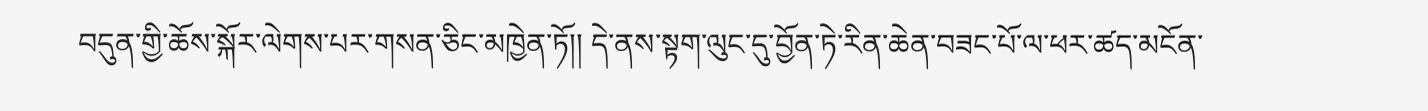བདུན་གྱི་ཆོས་སྐོར་ལེགས་པར་གསན་ཅིང་མཁྱེན་ཏོ།། དེ་ནས་སྟག་ལུང་དུ་བྱོན་ཏེ་རིན་ཆེན་བཟང་པོ་ལ་ཕར་ཚད་མངོན་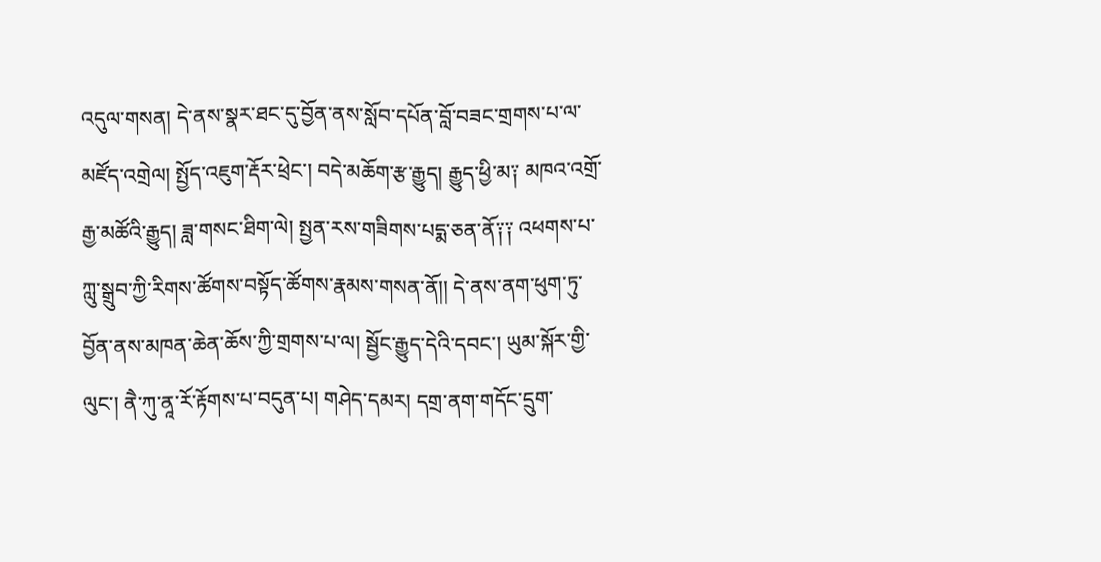འདུལ་གསན། དེ་ནས་སྣར་ཐང་དུ་བྱོན་ནས་སློབ་དཔོན་བློ་བཟང་གྲགས་པ་ལ་མཛོད་འགྲེལ། སྤྱོད་འཇུག་རྡོར་ཕྲེང་། བདེ་མཆོག་རྩ་རྒྱུད། རྒྱུད་ཕྱི་མ༑ མཁའ་འགྲོ་རྒྱ་མཚོའི་རྒྱུད། ཟླ་གསང་ཐིག་ལེ། སྤྱན་རས་གཟིགས་པདྨ་ཅན་ནོ༑༑ འཕགས་པ་ཀླུ་སྒྲུབ་ཀྱི་རིགས་ཚོགས་བསྟོད་ཚོགས་རྣམས་གསན་ནོ།། དེ་ནས་ནག་ཕུག་ཏུ་བྱོན་ནས་མཁན་ཆེན་ཆོས་ཀྱི་གྲགས་པ་ལ། སྦྱོང་རྒྱུད་དེའི་དབང་། ཡུམ་སྐོར་གྱི་ལུང་། ནཻ་ཀུ་ནཱ་རོ་རྟོགས་པ་བདུན་པ། གཤེད་དམར། དགྲ་ནག་གདོང་དྲུག་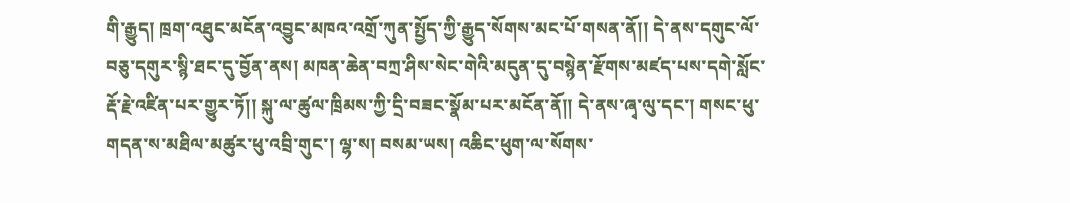གི་རྒྱུད། ཁྲག་འཐུང་མངོན་འབྱུང་མཁའ་འགྲོ་ཀུན་སྤྱོད་ཀྱི་རྒྱུད་སོགས་མང་པོ་གསན་ནོ།། དེ་ནས་དགུང་ལོ་བཅུ་དགུར་སྙི་ཐང་དུ་བྱོན་ནས། མཁན་ཆེན་བཀྲ་ཤིས་སེང་གེའི་མདུན་དུ་བསྙེན་རྫོགས་མཛད་པས་དགེ་སློང་རྡོ་རྗེ་འཛིན་པར་གྱུར་ཏོ།། སྐུ་ལ་ཚུལ་ཁྲིམས་ཀྱི་དྲི་བཟང་སྣོམ་པར་མངོན་ནོ།། དེ་ནས་ཞྭ་ལུ་དང་། གསང་ཕུ་གདན་ས་མཐིལ་མཚུར་ཕུ་འབྲི་གུང་། ལྷ་ས། བསམ་ཡས། འཆིང་ཕུག་ལ་སོགས་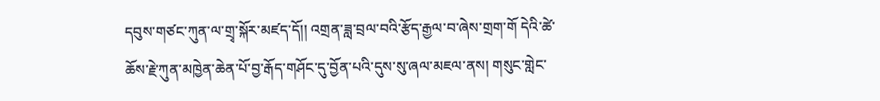དབུས་གཙང་ཀུན་ལ་གྲྭ་སྐོར་མཛད་དོ།། འགྲན་ཟླ་བྲལ་བའི་རྩོད་རྒྱལ་བ་ཞེས་གྲག་གོ དེའི་ཚེ་ཆོས་རྗེ་ཀུན་མཁྱེན་ཆེན་པོ་བྱ་རྒོད་གཤོང་དུ་བྱོན་པའི་དུས་སུ་ཞལ་མཇལ་ནས། གསུང་གླེང་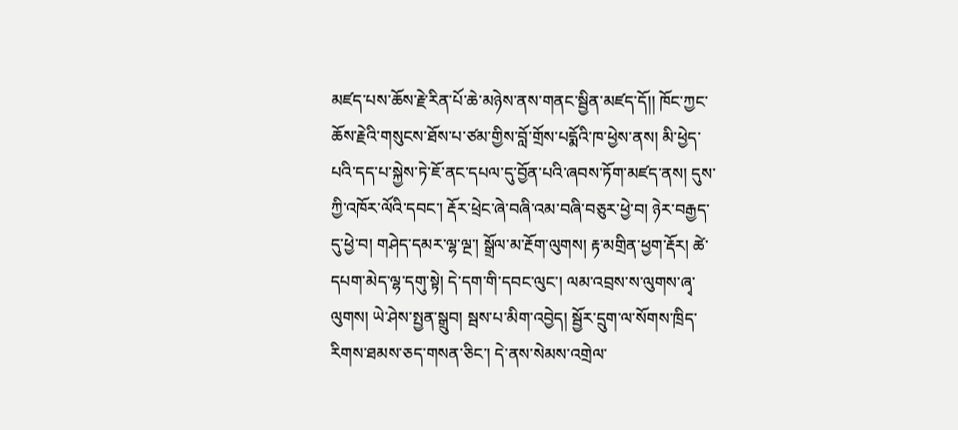མཛད་པས་ཆོས་རྗེ་རིན་པོ་ཆེ་མཉེས་ནས་གནང་སྦྱིན་མཛད་དོ།། ཁོང་ཀྱང་ཆོས་རྗེའི་གསུངས་ཐོས་པ་ཙམ་གྱིས་བློ་གྲོས་པདྨོའི་ཁ་ཕྱེས་ནས། མི་ཕྱེད་པའི་དད་པ་སྐྱེས་ཏེ་ཇོ་ནང་དཔལ་དུ་བྱོན་པའི་ཞབས་ཏོག་མཛད་ནས། དུས་ཀྱི་འཁོར་ལོའི་དབང་། རྡོར་ཕྲེང་ཞེ་བཞི་འམ་བཞི་བཅུར་ཕྱེ་བ། ཉེར་བརྒྱད་དུ་ཕྱེ་བ། གཤེད་དམར་ལྷ་ལྔ་། སྒྲོལ་མ་རྔོག་ལུགས། རྟ་མགྲིན་ཕྱག་རྡོར། ཚེ་དཔག་མེད་ལྷ་དགུ་སྟེ། དེ་དག་གི་དབང་ལུང་། ལམ་འབྲས་ས་ལུགས་ཞྭ་ལུགས། ཡེ་ཤེས་སྤྱན་སྒྲུབ། སྦས་པ་མིག་འབྱེད། སྦྱོར་དྲུག་ལ་སོགས་ཁྲིད་རིགས་ཐམས་ཅད་གསན་ཅིང་། དེ་ནས་སེམས་འགྲེལ་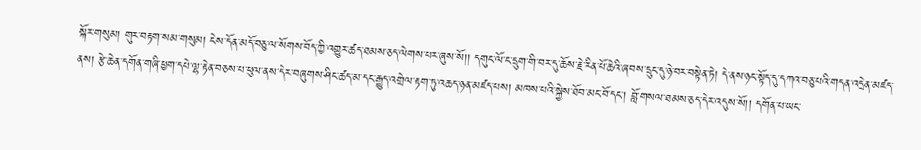སྐོར་གསུམ། གུར་བརྟག་སམ་གསུམ། ངེས་དོན་མདོ་བཅུ་ལ་སོགས་བོད་ཀྱི་འགྱུར་ཚད་ཐམས་ཅད་ལེགས་པར་ཞུས་སོ།། དགུང་ལོ་ང་དྲུག་གི་བར་དུ་ཆོས་རྗེ་རིན་པོ་ཆེའི་ཞབས་དྲུང་དུ་ཉེ་བར་བསྟེན་ཏེ། དེ་ནས་ཉང་སྟོད་དུ་དཀའ་བཅུ་པའི་གདན་འདྲེན་མཛད་ནས། རྩེ་ཆེན་དགོན་གཞི་ཕྱག་དཔེ་ལྷ་རྟེན་བཅས་པ་ཕུལ་ནས་དེར་བཞུགས་ཤིང་ཚད་མ་དང་རྒྱུད་འགྲེལ་རྟག་ཏུ་འཆད་ཉན་མཛད་པས། མཁས་པའི་སྐྱེས་ཐོབ་མང་བོ་དང་། བློ་གསལ་ཐམས་ཅད་དེར་འདུས་སོ།། དགོན་པ་ཡང་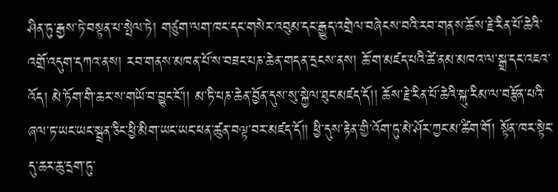ཤིན་ཏུ་རྒྱས་ཏེ་བསྟན་པ་སྤེལ་ཏེ། གཙུག་ལག་ཁང་དང་གསེར་འབུམ་དང་རྒྱུད་འགྲེལ་བཞེངས་བའི་རབ་གནས་ཆོས་རྗེ་རིན་པོ་ཆེའི་འགྲོ་འདུག་དཀའ་ནས། རབ་གནས་མཁན་པོ་ས་བཟང་པཎ་ཆེན་གདན་དྲངས་ནས། ཆོ་ག་མཛད་པའི་ཚེ་ནམ་མཁའ་ལ་སྒྲ་དང་འཇའ་འོད། མེ་ཏོག་གི་ཆར་ས་གཡོ་བ་བྱུང་ངོ་།། མ་ཏི་པཎ་ཆེན་བྱོན་དུས་སུ་སྐྱེལ་ཐུང་མཛད་དོ།། ཆོས་རྗེ་རིན་པོ་ཆེའི་སྐུ་རིམ་ལ་བརྩོན་པའི་ཞལ་ཏ་ཡང་ཡང་སྦྲན་ཅིང་ཕྱི་མིག་ཡང་ཡང་ཕན་ཚུན་བལྟ་བར་མཛད་དོ།། ཕྱི་དུས་རྟེན་གྱི་འོག་ཏུ་མེ་ཤོར་ཀྱང་མ་ཚིག་གོ། སྟོན་ཁར་སྟེང་དུ་ཆར་ཆུ་དྲག་ཏུ་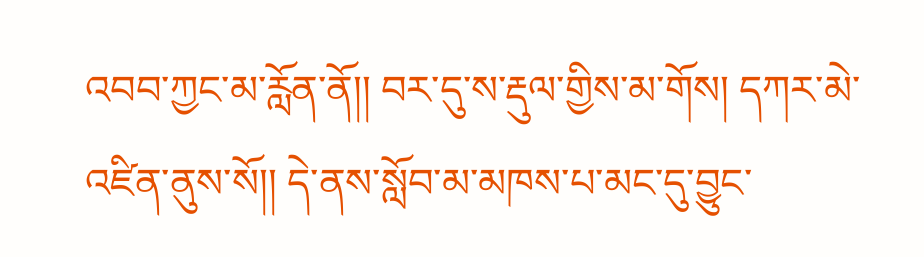འབབ་ཀྱང་མ་རློན་ནོ།། བར་དུ་ས་རྡུལ་གྱིས་མ་གོས། དཀར་མེ་འཛིན་ནུས་སོ།། དེ་ནས་སློབ་མ་མཁས་པ་མང་དུ་བྱུང་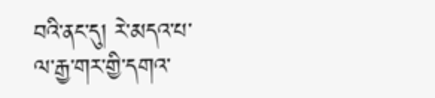བའི་ནང་དུ། རེ་མདའ་པ་ལ་རྒྱ་གར་གྱི་དགའ་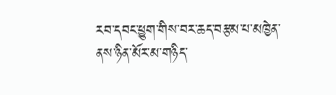རབ་དབང་ཕྱུག་གིས་བར་ཆད་བརྩམ་པ་མཁྱེན་ནས་ཉིན་མོར་མ་གཉིད་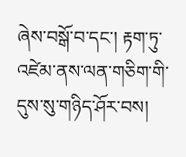ཞེས་བསྒོ་བ་དང་། རྟག་ཏུ་འཛེམ་ནས་ལན་གཅིག་གི་དུས་སུ་གཉིད་ཤོར་བས།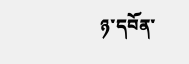ཉ་དབོན་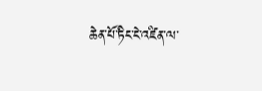ཆེན་པོ་ཏིང་ངེ་འཛིན་ལ་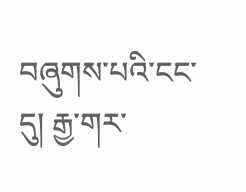བཞུགས་པའི་ངང་དུ། རྒྱ་གར་